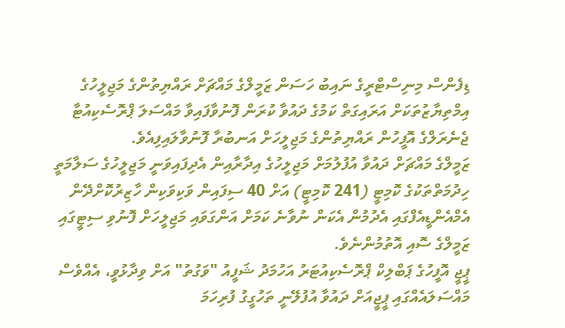ޑިފެންސް މިނިސްޓްރީގެ ނައިބު ހަސަން ޒަމީލްގެ މައްޗަށް ރައްޔިތުންގެ މަޖިލީހުގެ އިމްތިޔާޒުތަކަށް އަރައިގަތް ކަމުގެ ދައުވާ ކުރަން ފޮނުވާފައިވާ މައްސަލަ ޕްރޮސެކިއުޓާ ޖެނެރަލްގެ އޮފީހުން ރައްޔިތުންގެ މަޖިލީހަށް އަނބުރާ ފޮނުވާލައިފިއެވެ.
ޒަމީލްގެ މައްޗަށް ދައުވާ އުފުލުމަށް މަޖިލީހުގެ އިދާރާއިން އެދިފައިވަނީ މަޖިލީހުގެ ސަލާމަތީ ހިދުމަތްތަކުގެ ކޮމިޓީ (241 ކޮމިޓީ) އަށް 40 ސިފައިން ވަކިވަކިން ހާޒިރުކޮށްދޭން އެމްއެންޑީއެފްގައި އެދުމުން އެކަން ނުވާނެ ކަމަށް އަންގަވައި މަޖިލީހަށް ފޮނުވި ސިޓީގައި ޒަމީލްގެ ސޮއި އޮތުމުންނެވެ.
ޕީޖީ އޮފީހުގެ ޕަބްލިކް ޕްރޮސެކިއުޓަރު އަހުމަދު ޝަފީއު "ވަގުތު" އަށް ވިދާޅުވީ، އެއްވެސް މައްސަލައެއްގައި ޕީޖީއަށް ދައުވާ އުފުލޭނީ ތަހުގީގު ފުރިހަމަ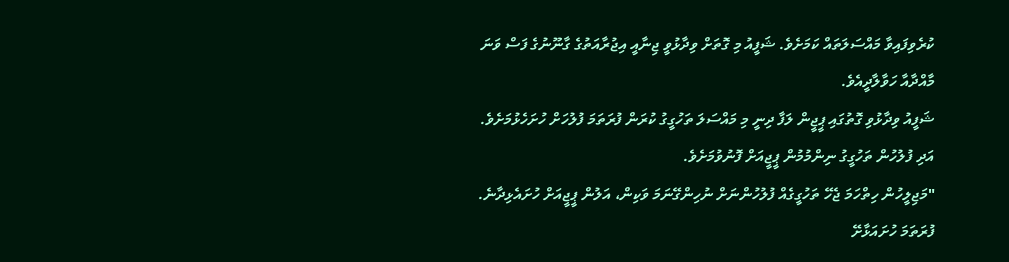ކުރެވިފައިވާ މައްސަލަތައް ކަމަށެވެ. ޝަފީއު މި ގޮތަށް ވިދާޅުވީ ޖިނާއީ އިޖުރާއަތުގެ ގާނޫނުގެ ފަސް ވަނަ މާއްދާއާ ހަވާލާދީއެވެ.
ޝަފީއު ވިދާޅުވި ގޮތުގައި ޕީޖީން ލަފާ ދިނީ މި މައްސަލަ ތަހުގީގު ކުރަން ފުރަތަމަ ފުލުހަށް ހުށަހެޅުމަށެވެ. އަދި ފުލުހުން ތަހުގީގު ނިންމުމުން ޕީޖީއަށް ފޮނުވުމަށެވެ.
"މަޖިލީހުން ހިތްހަމަ ޖެހޭ ތަހުގީގެއް ފުލުހުންނަށް ނުހިންގޭނަމަ ވަކިން، އަލުން ޕީޖީއަށް ހުށައެޅިދާނެ. ފުރަތަމަ ހުށައަޅާށޭ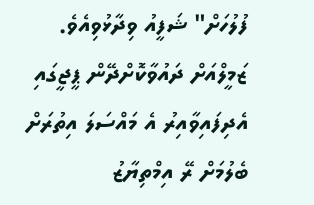ފުލުހަށް" ޝަފީއު ވިދާޅުވިއެވެ.
ޒަމީލްއަށް ދައުވާކޮށްދޭން ޕީޖީގައި އެދިފައިވާއިރު އެ މައްސަލަ އިތުރަށް ބެލުމަށް ރޭ އިމްތިޔާޒު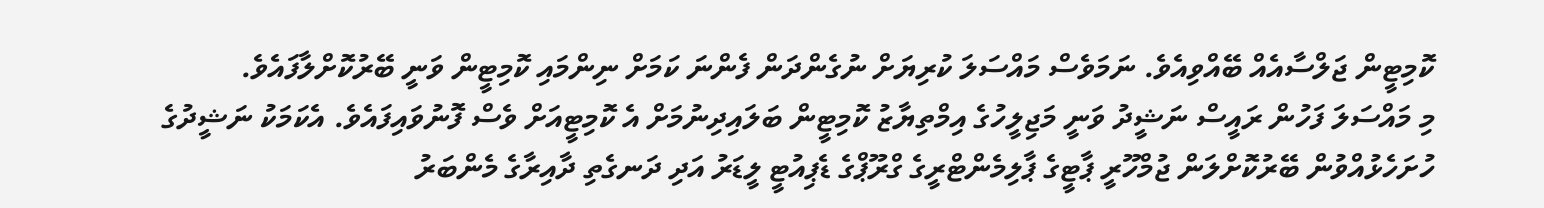ކޮމިޓީން ޖަލްސާއެއް ބޭއްވިއެވެ. ނަމަވެސް މައްސަލަ ކުރިޔަށް ނުގެންދަން ފެންނަ ކަމަށް ނިންމައި ކޮމިޓީން ވަނީ ބޭރުކޮށްލާފައެވެ.
މި މައްސަލަ ފަހުން ރައީސް ނަޝީދު ވަނީ މަޖިލީހުގެ އިމްތިޔާޒު ކޮމިޓީން ބަލައިދިނުމަށް އެ ކޮމިޓީއަށް ވެސް ފޮނުވައިފައެވެ. އެކަމަކު ނަޝީދުގެ ހުށަހެޅުއްވުން ބޭރުކޮށްލަން ޖުމްހޫރީ ޕާޓީގެ ޕާލިމެންޓްރީގެ ގްރޫޕްގެ ޑެޕިއުޓީ ލީޑަރު އަދި ދަނގެތި ދާއިރާގެ މެންބަރު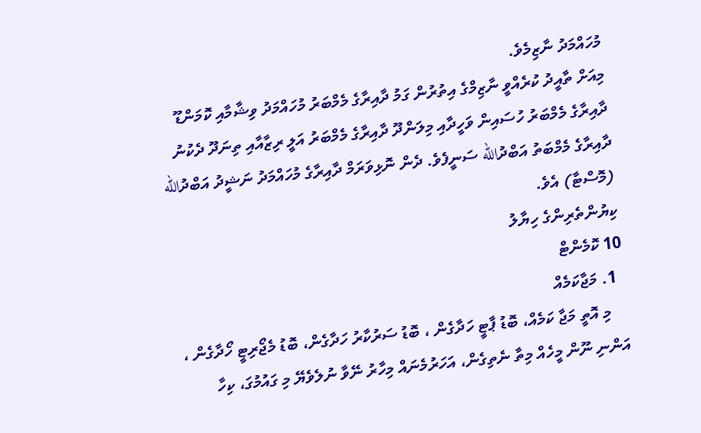މުހައްމަދު ނާޒިމެވެ.
މިއަށް ތާއީދު ކުރެއްވީ ނާޒިމްގެ އިތުރުން ގަމު ދާއިރާގެ މެމްބަރު މުހައްމަދު ވިޝާމާއި ކޮމަންޑޫ ދާއިރާގެ މެމްބަރު ހުސައިން ވަހީދާއި މިލަންދޫ ދާއިރާގެ މެމްބަރު އަލީ ރިޒާއާއި ތިނަދޫ ދެކުނު ދާއިރާގެ މެމްބަތު އަބްދުالله ސަނީފެވެ. ދެން ނޮޅިވަރަމް ދާއިރާގެ މުހައްމަދު ނަޝީދު އަބްދުالله (މޮސްޓާ) އެވެ.
ކިޔުންތެރިންގެ ހިޔާލު
10 ކޮމެންޓް
  1. މަޖާކަމެއް
    މި އޮތީ މަޖާ ކަމެއް، ބޮޑު ޕާޓީ ހަދާގެން ، ބޮޑު ސަރުކާރު ހަދާގެން، ބޮޑު މެޖޯރިޓީ ހޯދާގެން ، އަންނި ނޫން މީހެއް މިތާ ނެތިގެން، އަހަރުމެނައް މިހާރު ނޭވާ ނުލެވެޔޭ މި ގައުމުގަ، ކިހާ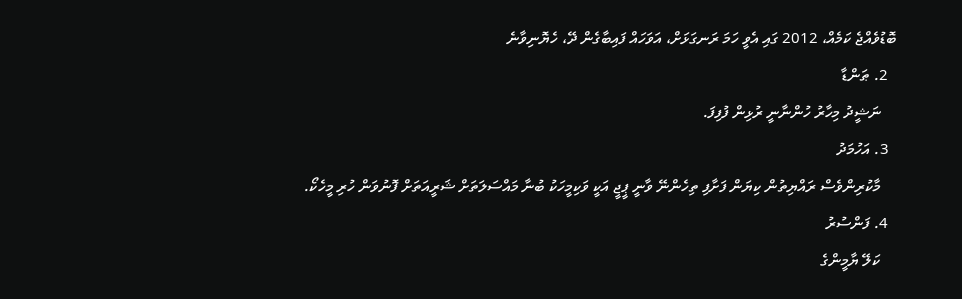ބޮޑުވެއްޖެ ކަމެއް، 2012 ގައި އެވީ ހަމަ ރަނގަޅަށް، އަވަހައް ފައިބާގެން ދޭ، ހެޔޮނިވާނެ
  2. ޠަންޑާ
    ނަޝީދު މިހާރު ހުންނާނީ ރުޅިން ފުފިފަ.
  3. އަހުމަދު
    މާކުރިންވެސް ރައްޔިތުން ކިޔަން ފަށާފި ތިހެންނޭ ވާނީ ޕީޖީ އަކީ ވަކިމީހަކު ބުނާ މައްސަލަތަށް ޝަރީއަތަށް ފޮނުވަން ހުރި މީހެކޯ.
  4. ފަންސުރު
    ކަލޭ ޔާމީންގެ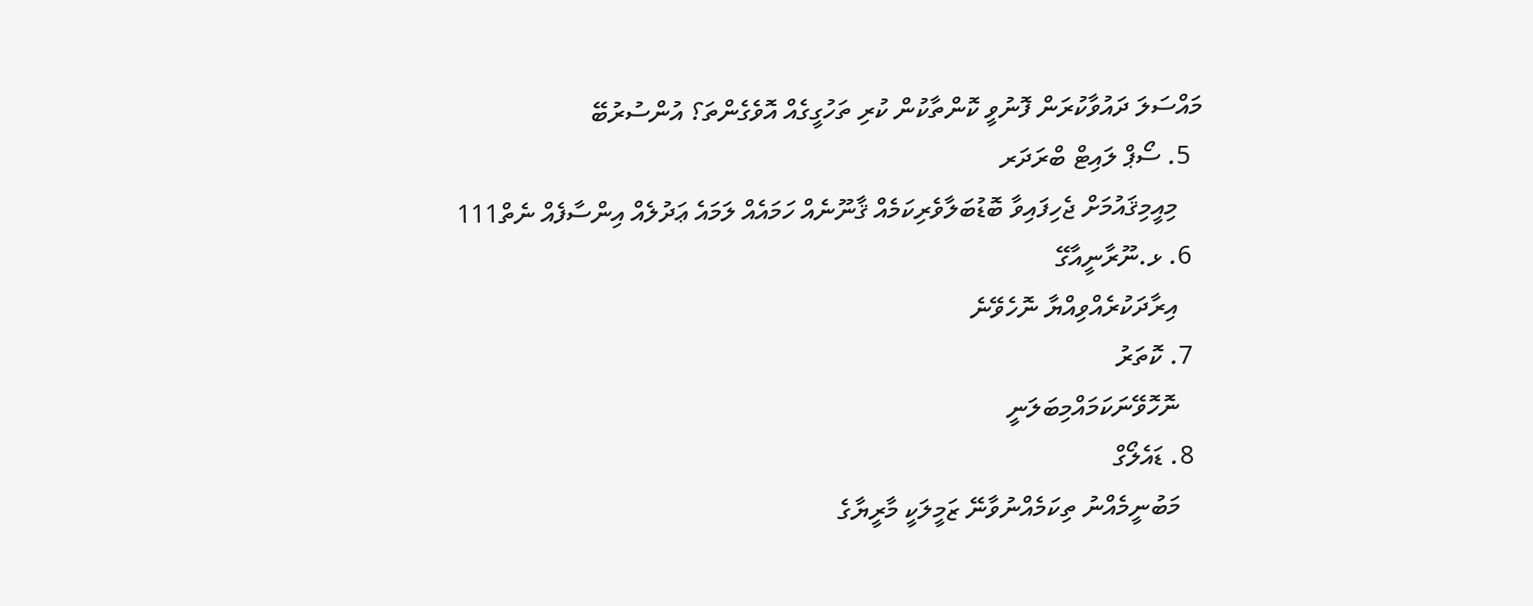މައްސަލަ ދައުވާކުރަން ފޮނުވީ ކޮންތާކުން ކުރި ތަހުގީގެއް އޮވެގެންތަ؟ އުންސުރުބޭ
  5. ސޯޕް ލައިޓް ބްރަދަރ
    މިއީމިޤައުމަށް ޖެހިފައިވާ ބޮޑުބަލާވެރިކަމެއް ޤާނޫނެއް ހަމައެއް ލަމައެ ޢަދުލެއް އިންސާފެއް ނެތް111
  6. ޅ.ނޫރާނީއާގޭ
    އިރާދަކުރެއްވިއްޔާ ނޮހެވޭނެ
  7. ކޮތަރު
    ނޮހޮވޭނަކަމައްމިބަލަނީ
  8. ޑައެލޯގް
    މަބުނީމެއްނު ތިކަމެއްނުވާނޭ ޒަމީލަކީ މާރީޔާގެ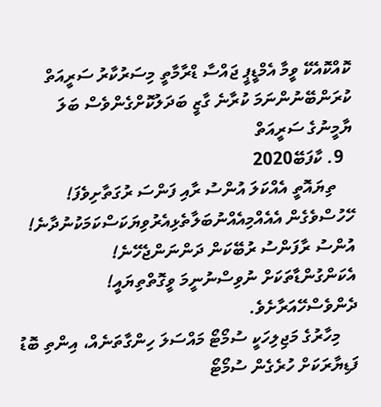ކޮއްކޮއެކޭ ވީމާ އެމްޑީޕީ ޖައްސާ ޑްރާމާތީ މިސަރުކާރު ސަރީއަތް ކުރަންބޭނުންނަމަ ކުރާނެ ގާޒީ ބަދަލުކޮށްގެންވެސް ބަލަ ޔާމީނުގެ ސަރީއަތް
  9. ކާފަބޭ2020
    ތިޔައޮތީ އެއްކަލަ އުންސު ރާއި ފަންސަ ރުގަތާށިވެފަ! ހޭހުސްވެގެން އެއެއްމިއެއްނުބަލާތެޅިއެރުވިޔަކަސްކަމަކުނުދާނެ! އުންސު ރާފަންސު ރުބޭކަން ދަންނަންޖެހޭނެ! އެކަންގުންޑާތަކަށް ނުވިސްނުނީމަ ވީގޮތްތިޔައީ! ދެންވެސްހޭއަރާށެވެ.
    މިހާރުގެ މަޖިލިހަކީ ސުމޯޓޯ މައްސަލަ ހިންގާތަނެއް، އިންތި ބޮޑު ފަޑިޔާރަކަށް ހުރެގެން ސުމޯޓޯ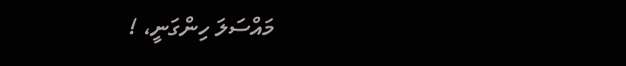މައްސަލަ ހިންގަނީ، !